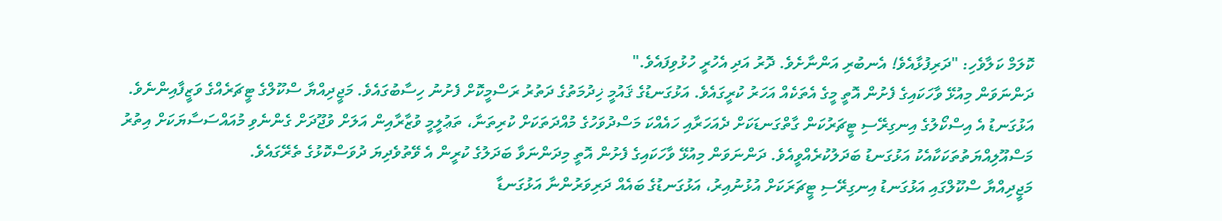ކޮލަމް ކަލާވެހި: "ދަރިފުޅާއެވެ! އެނބުރި އަންނާށެވެ. ދޮރު އަދި އެހުރީ ހުޅުވިފައެވެ."
ދަންނަވަން މިއުޅޭ ވާހަކައިގެ ފެށުން އޮތީ މީގެ އެތަކެއް އަހަރު ކުރީގައެވެ. އަޅުގަނޑުގެ ޤައުމީ ޚިދުމަތުގެ ދަތުރު ރަސްމީކޮށް ފެށުނު ހިސާބުގައެވެ. މަޖީދިއްޔާ ސްކޫލްގެ ޓީޗަރެއްގެ ވަޒީފާއިންނެވެ. އަޅުގަނޑު އެ އިސްކޯލުގެ އިނގިރޭސި ޓީޗަރުކަން ގާތްގަނޑަކަށް ދެއަހަރާއި ހައެއްކަ މަސްދުވަހުގެ މުއްދަތަކަށް ކުރިތަނާ، ތަޢުލީމީ ވުޒާރާއިން އަލަށް ވުޖޫދަށް ގެންނެވި މުއައްސަސާޔަކަށް އިތުރު މަސްއޫލިއްޔަތުތަކަކާއެކު އަޅުގަނޑު ބަދަލުކުރެއްވީއެވެ. ދަންނަވަން މިއުޅޭ ވާހަކައިގެ ފެށުން އޮތީ މިދަންނަވާ ބަދަލުގެ ކުރީން އެ ވޭތުވެދިޔަ ދުވަސްކޮޅުގެ ތެރޭގައެވެ.
މަޖީދިއްޔާ ސްކޫލްގައި އަޅުގަނޑު އިނގިރޭސި ޓީޗަރަކަށް އުޅުނުއިރު، އަޅުގަނޑުގެ ބައެއް ދަރިވަރުންނާ އަޅުގަނޑާ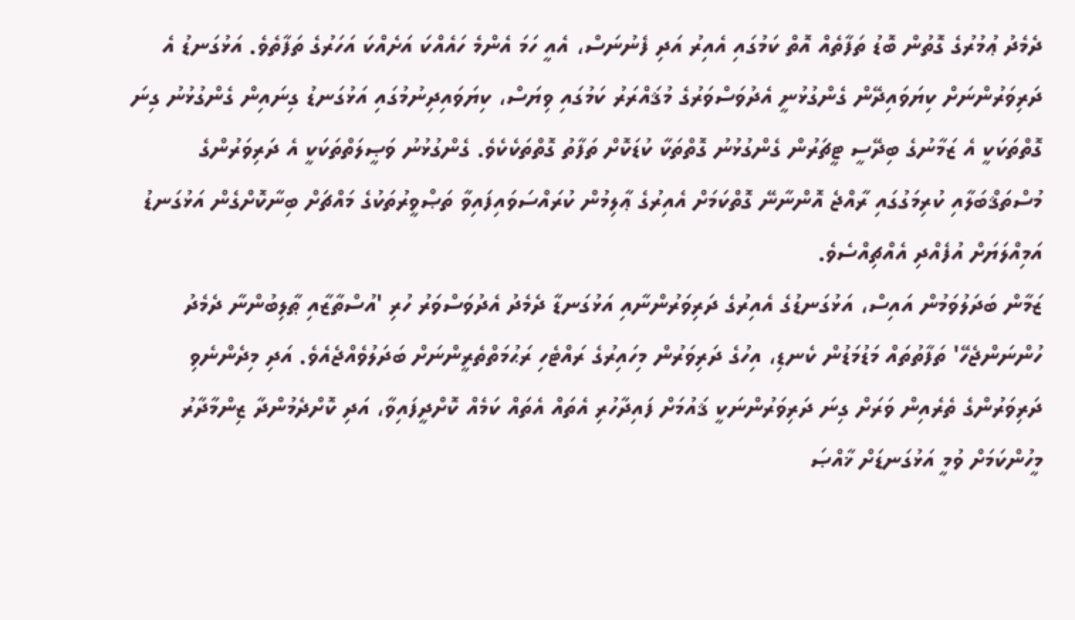ދެމެދު ޢުމުރުގެ ގޮތުން ބޮޑު ތަފާތެއް އޮތް ކަމުގައި އެއިރު އަދި ފެނުނަސް، އެއީ ހަމަ އެންމެ ހައެއްކަ އަށެއްކަ އަހަރުގެ ތަފާތެވެ. އަޅުގަނޑު އެ ދަރިވަރުންނަށް ކިޔަވައިދޭން ގެންގުޅުނީ އެދުވަސްވަރުގެ މުޤައްރަރު ކަމުގައި ވިޔަސް، ކިޔަވައިދިނުމުގައި އަޅުގަނޑު ގިނައިން ގެންގުޅުނު ގިނަ ގޮތްތަކަކީ އެ ޒަމާނުގެ ބިދޭސީ ޓީޗަރުން ގެންގުޅުނު ގޮތްތަކާ ކުޑަކޮށް ތަފާތު ގޮތްތަކެކެވެ. ގެންގުޅުނު ވަޞީލަތްތަކަކީ އެ ދަރިވަރުންގެ މުސްތަޤްބަލާއި ކުރިމަގުގައި ރާއްޖެ އޮންނާނޭ ގޮތްކަމަށް އެއިރުގެ ޢާލިމުން ކުރައްސަވައިފައިވާ ތަޞްވީރުތަކުގެ މައްޗަށް ބިނާކޮށްގެން އަޅުގަނޑު އަމިއްލަޔަށް އުފެއްދި އެއްޗިއްސެވެ.
ޒަމާން ބަދަލުވަމުން އައިސް، އަޅުގަނޑުގެ އެއިރުގެ ދަރިވަރުންނާއި އަޅުގަނޑާ ދެމެދު އެދުވަސްވަރު ހުރި 'އުސްތާޒާއި ޠާލިބުންނާ ދެމެދު ހުންނަންޖެހޭ' ތަފާތުތައް މަޑުމަޑުން ކެނޑި، އިހުގެ ދަރިވަރުން މިހައިރުގެ ރައްޓެހި ރަޙުމަތްތެރީންނަށް ބަދަލުވެއްޖެއެވެ. އަދި މިދެންނެވި ދަރިވަރުންގެ ތެރެއިން ވަރަށް ގިނަ ދަރިވަރުންނަކީ ޤައުމަށް ފައިދާހުރި އެތައް އެތައް ކަމެއް ކޮށްދީފައިވާ، އަދި ކޮށްދެމުންދާ ޒިންމާދާރު މީހުންކަމަށް ވުމީ އަޅުގަނޑަށް ޚާއްޞަ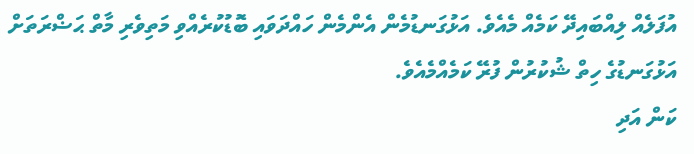އުފަލެއް ލިއްބައިދޭ ކަމެއް މެއެވެ. އަޅުގަނޑުމެން އެންމެން ހައްދަވައި ބޮޑުކުރެއްވި މަތިވެރި މާތް ޙަޟްރަތަށް އަޅުގަނޑުގެ ހިތް ޝުކުރުން ފުރޭ ކަމެއްމެއެވެ.
ކަން އަދި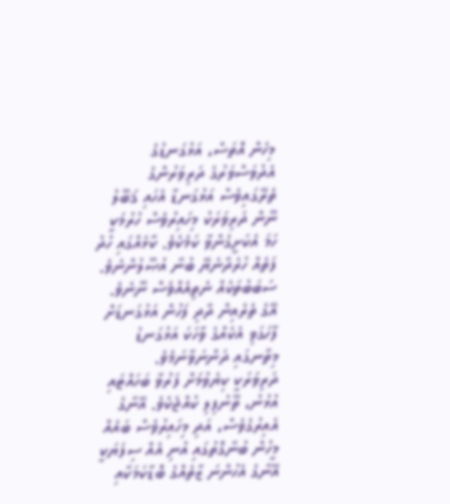މިހެން އޮތަސް، އަޅުގަނޑުގެ އެދުވަސްވަރުގެ ދަރިވަރުންގެ ތެރޭގައިވެސް އަޅުގަނޑާ އެހައި ޤަބޫލު ނޫން ދަރިވަރަކު މިހައިރުވެސް ހުރުމަކީ ހަމަ އެކަށީގެންވާ ކަމެކެވެ. ކާޅެއްގައި ހުދު ފަތެއް ހުރެދާނެޔޭ ބުނާ އުޞޫލުންނެވެ. ސަބަބުތަކެއް ނެތިއެއްވެސް ނޫނެވެ. އޭގެ ތެރެއިން ދާދި ފަހުން އަޅުގަނޑަށް ފާހަގަވި އެކެއްގެ ވާހަކަ އަޅުގަނޑު މިތާނގައި ދަންނަވާނަމެވެ.
ދަރިވަރަކީ ކިޔެވުމަށް ފަރުވާ ބަހައްޓައި އުޅުނު، ތޫނުފިލި ކުއްޖެކެވެ. އޭނާގެ އެއިރުގެވެސް، އަދި މިހައިރުވެސް ބައެއް މީހުން ބުނާގޮތުގައި އުނި އެއް ސިފަޔަކީ އޭނާގެ އެހުންނަ ޒާތެއްގެ ބޮޑާކަމަކާއި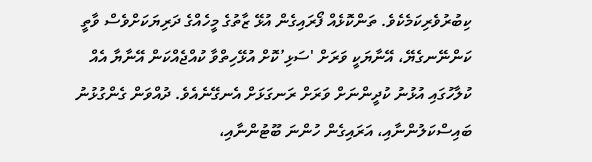ކިބުރުވެރިކަމެކެވެ. ތަންކޮޅެއް ފޯރައިގެން އުޅޭ ޒާތުގެ މީހެއްގެ ދަރިޔަކަށްވެސް ވާތީ ކަންނޭނގެޔޭ، އޭނާޔަކީ ވަރަށް 'ސަޅި’ކޮށް އުޅޭހިތްވާ ކުއްޖެއްކަން އޭނާޔާ އެއް ކުލާހުގައި އުޅުނު ކުދީންނަށް ވަރަށް ރަނގަޅަށް އެނގޭނެއެވެ. ދުއްވަން ގެންގުޅުނު ބައިސްކަލުންނާއި، އަރައިގެން ހުންނަ ބޫޓުންނާއި،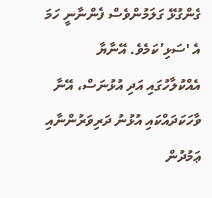ގެންގުޅޭ ގަލަމުންވެސް ފެންނާނީ ހަމަ އެ 'ސަޅި’ކަމެވެ. އޭނާޔާ އެއްކުލާހުގައި އަދި އުޅުނަސް، އޭނާ ވާހަކަދައްކައި އުޅުނު ދަރިވަރުންނާއި ޢަމުދުން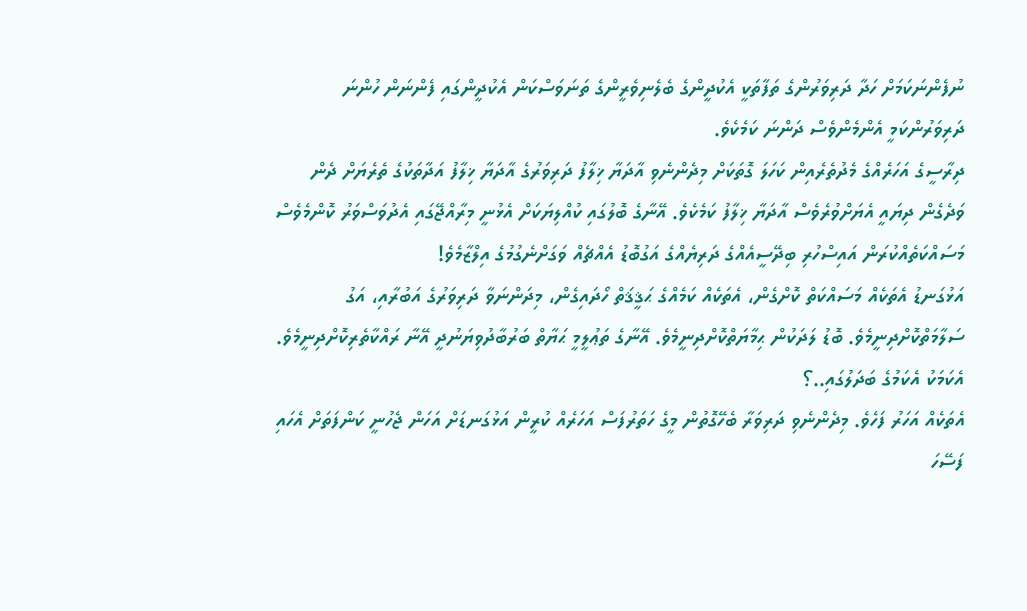ނުފެންނަކަމަށް ހަދާ ދަރިވަރުންގެ ތަފާތަކީ އެކުދީންގެ ބެލެނިވެރީންގެ ތަނަވަސްކަން އެކުދީންގައި ފެންނަން ހުންނަ ދަރިވަރުންކަމީ އެންމެންވެސް ދަންނަ ކަމެކެވެ.
ދިރާސީގެ އަހަރެއްގެ މެދުތެރެއިން ކަހަލަ ގޮތަކަށް މިދެންނެވި އާދަޔާ ޚިލާފު ދަރިވަރުގެ އާދަޔާ ޚިލާފު އަދާތަކުގެ ތެރެޔަށް ދެން ވަދެގެން ދިޔައީ އެޔަށްވުރެވެސް އާދަޔާ ޚިލާފު ކަމެކެވެ. އޭނާގެ ބޮލުގައި ކުއްލިޔަކަށް އެޅުނީ މިރާއްޖޭގައި އެދުވަސްވަރު ކޮންމެވެސް މަސައްކަތެއްކުރަން އައިސްހުރި ބިދޭސީއެއްގެ ދަރިޔެއްގެ އަގުބޮޑު އެއްޗެއް ވަގަށްނެގުމުގެ އިލްޒާމެވެ!
އަޅުގަނޑު އެތަކެއް މަސައްކަތް ކޮށްގެން، އެތަކެއް ކަމެއްގެ ޙަޤީޤަތް ހޯދައިގެން، މިދަންނަވާ ދަރިވަރުގެ އަބުރާއި، އަގު ސަލާމަތްކޮށްދިނީމެވެ. ބޮޑު ލަދަކުން ޙިމާޔަތްކޮށްދިނީމެވެ. އޭނާގެ ތަޢުލީމީ ޙަޔާތް ބަރުބާދުވިޔަނުދީ އޭނާ ރައްކާތެރިކޮށްދިނީމެވެ. އެކަމަކު އެކަމުގެ ބަދަލުގައި..؟
އެތަކެއް އަހަރު ފަހެވެ. މިދެންނެވި ދަރިވަރާ ބެހޭގޮތުން މީގެ ހަތަރުފަސް އަހަރެއް ކުރީން އަޅުގަނޑަށް އަހަން ޖެހުނީ ކަންފަތަށް އެހައި ފަސޭހަ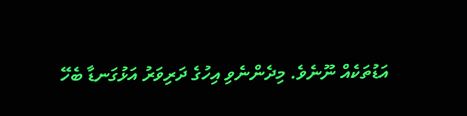އަޑުތަކެއް ނޫނެވެ. މިދެންނެވި އިހުގެ ދަރިވަރު އަޅުގަނޑާ ބެހޭ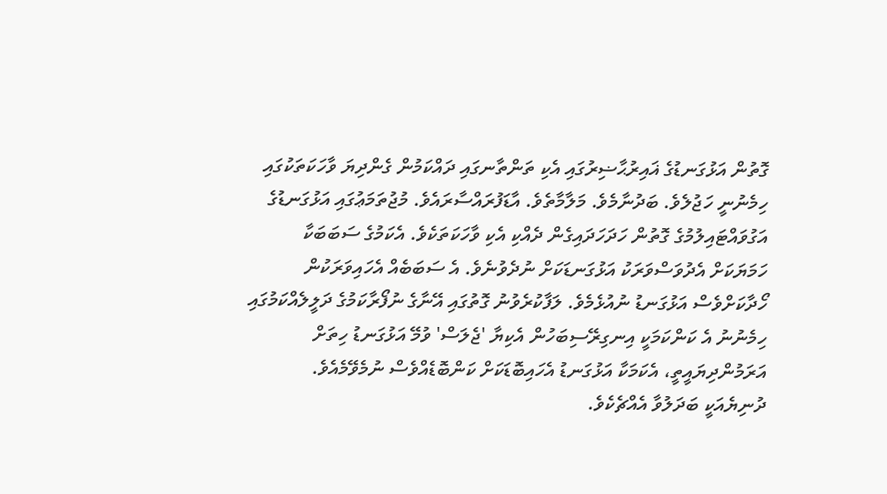ގޮތުން އަޅުގަނޑުގެ ޣައިރުޙާޟިރުގައި އެކި ތަންތާނގައި ދައްކަމުން ގެންދިޔަ ވާހަކަތަކުގައި ހިމެނުނީ ހަޖުލެވެ. ބަދުނާމެވެ. މަލާމާތެވެ. އާޑަފުރައްސާރައެވެ. މުޖުތަމަޢުގައި އަޅުގަނޑުގެ އަގުވައްޓައިލުމުގެ ގޮތުން ހަދަހަދައިގެން ދެއްކި އެކި ވާހަކަތަކެވެ. އެކަމުގެ ސަބަބަކާ ހަމަޔަކަށް އެދުވަސްވަރަކު އަޅުގަނޑަކަށް ނުދެވުނެވެ. އެ ސަބަބެއް އެހައިވަރަކުން ހޯދާކަށްވެސް އަޅުގަނޑު ނުއުޅެމެވެ. ލަފާކުރެވުނު ގޮތުގައި އޭނާގެ ނުފޯރާކަމުގެ ދަލީލެއްކަމުގައި ހިމެނުނު އެ ކަންކަމަކީ އިނގިރޭސިބަހުން އެކިޔާ 'ޖެލަސް' ވުމޭ އަޅުގަނޑު ހިތަށް އަރަމުންދިޔައީތީ، އެކަމަކާ އަޅުގަނޑު އެހައިބޮޑަކަށް ކަންބޮޑެއްވެސް ނުމެވޭމެއެވެ.
ދުނިޔެއަކީ ބަދަލުވާ އެއްޗެކެވެ.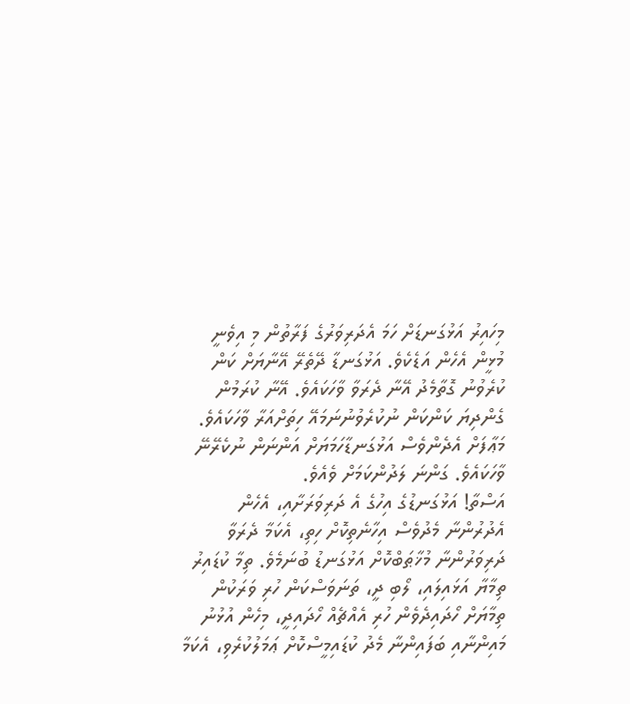މިހައިރު އަޅުގަނޑަށް ހަމަ އެދަރިވަރުގެ ފަރާތުން މި އިވެނީ މުޅީން އެހެން އަޑެކެވެ. އަޅުގަނޑާ ދޭތެރޭ އޭނާޔަށް ކަން ކުރެވުނު ގޮތާމެދު އޭނާ ދެރަވާ ވާހަކައެވެ. އޭނާ ކުރަމުން ގެންދިޔަ ކަންކަން ނުކުރެވުނުނަމައޭ ހިތަށްއަރާ ވާހަކައެވެ. މަޢާފަށް އެދެންވެސް އަޅުގަނޑާހަމަޔަށް އަންނަން ނުކެރޭނޭ ވާހަކައެވެ. ގަންނަ ލަދުންކަމަށް ވެއެވެ.
އަސްތާ! އަޅުގަނޑުގެ އިހުގެ އެ ދަރިވަރަށާއި، އެހެން އެދުރުންނާ މެދުވެސް އިހާނެތިކޮށް ހިތި، އެކަމާ ދެރަވާ ދަރިވަރުންނާ މުޚާޠަބްކޮށް އަޅުގަނޑު ބުނަމެވެ. ތިމާ ކުޑައިރު ތިމާޔާ އަޅައިލައި، ލޯބި ދީ، ތަނަވަސްކަން ހުރި ވަރަކުން ތިމާޔަށް ހޯދައިދެވެން ހުރި އެއްޗެއް ހޯދައިދީ، މިހެން އުޅުނު މައިންނާއި ބަފައިންނާ މެދު ކުޑައިމީސްކޮށް ޢަމަލުކުރެވި، އެކަމާ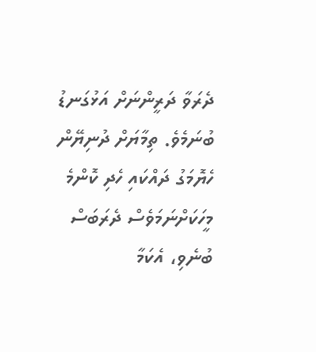ދެރަވާ ދަރީންނަށް އަޅުގަނޑު ބުނަމެވެ. ތިމާޔަށް ދުނިޔޭން ހެޔޮމަގު ދައްކައި ހެދި ކޮންމެ މީހަކަށްނަމަވެސް ދެރަބަސް ބުނެވި، އެކަމާ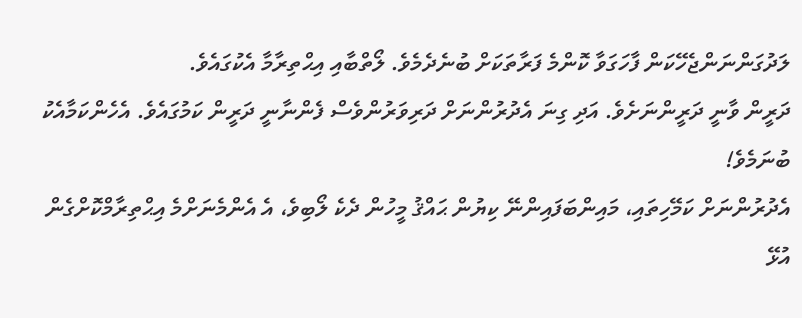ލަދުގަންނަންޖެހޭކަން ފާހަގަވާ ކޮންމެ ފަރާތަކަށް ބުނެދެމެވެ. ލޯތްބާއި އިޙްތިރާމާ އެކުގައެވެ.
ދަރީން ވާނީ ދަރީންނަށެވެ. އަދި ގިނަ އެދުރުންނަށް ދަރިވަރުންވެސް ފެންނާނީ ދަރީން ކަމުގައެވެ. އެހެންކަމާއެކު ބުނަމެވެ!
އެދުރުންނަށް ކަމޭހިތައި، މައިންބަފައިންނޭ ކިޔުން ޙައްޤު މީހުން ދެކެ ލޯބިވެ، އެ އެންމެނަށްމެ އިޙްތިރާމްކޮށްގެން އުޅޭ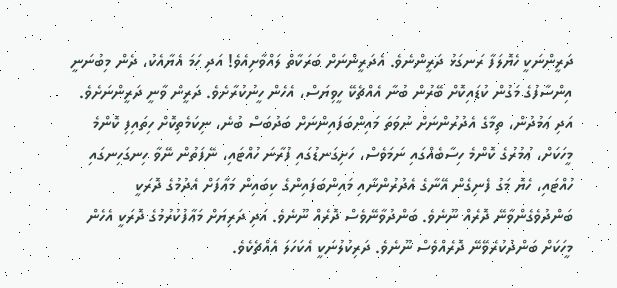ދަރީންނަކީ ހެޔޮލަފާ ރަނގަޅު ދަރީންނެވެ. އެދަރީންނަށް ބަރަކާތް ލައްވާށިއެވެ! އަދި ހަމަ އެޔާއެކު، ދެން މިބުނަނީ އިންސާފުގެ މަގުން ކުޑައިކޮށް ބޭރުން ބުނާ އެއްޗެކޭ ހީވިޔަސް، އެހެން ހީނުކުރާށެވެ. ދަރީން ވާނީ ދަރީންނަށެވެ. އަދި ޢަމުދުން، ތިމާގެ އެދުރުންނަށް ނުވަތަ މައިންބަފައިންނަށް ބަދުބަސް ބުނެ، ނިކަމެތިކޮށް ހިތައިފި ކޮންމެ މީހަކަށް، ޢުމުރުގެ ކޮންމެ ހިސާބެއްގައި ނަމަވެސް، ހަށިގަނޑުގައި ފުރާނަ ހުއްޓައި، ނޭފަތުން ނޭވާ ހިނގަހިނގައި ހުއްޓައި، ހެޔޮ މަގު ފެނިގެން އޭނާގެ އެދުރުންނާއި މައިންބަފައިންގެ ކިބައިން މަޢާފަށް އެދުމުގެ ދޮރަކީ ބަންދުވެގެންވާނޭ ދޮރެއް ނޫނެވެ. ބަންދުވާނޭވެސް ދޮރެއް ނޫނެވެ. އަދި ދަރިޔަށް މަޢާފުކުރުމުގެ ދޮރަކީ އެހެން މީހަކަށް ބަންދުކުރެވޭނޭ ދޮރެއްވެސް ނޫނެވެ. ދަރިކުލުނަކީ އެކަހަލަ އެއްޗެކެވެ.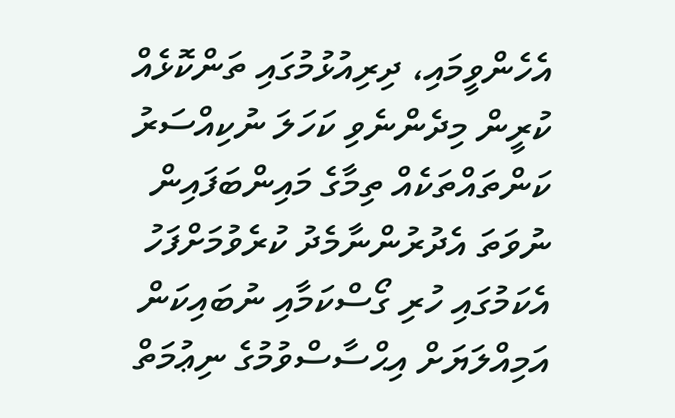އެހެންވީމައި، ދިރިއުޅުމުގައި ތަންކޮޅެއް ކުރީން މިދެންނެވި ކަހަލަ ނުކިއްސަރު ކަންތައްތަކެއް ތިމާގެ މައިންބަފައިން ނުވަތަ އެދުރުންނާމެދު ކުރެވުމަށްފަހު އެކަމުގައި ހުރި ގޯސްކަމާއި ނުބައިކަން އަމިއްލަޔަށް އިޙްސާސްވުމުގެ ނިޢުމަތް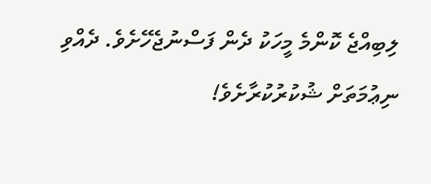ލިބިއްޖެ ކޮންމެ މީހަކު ދެން ފަސްނުޖެހޭށެވެ. ދެއްވި ނިޢުމަތަށް ޝުކުރުކުރާށެވެ!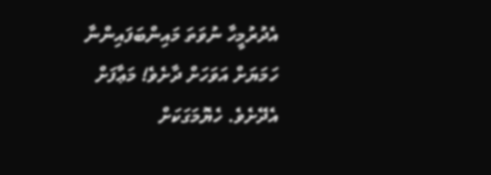އެދުރުމީހާ ނުވަތަ މައިންބަފައިންނާ ހަމަޔަށް އަވަހަށް ދާށެވެ! މަޢާފަށް އެދޭށެވެ. ހެޔޮމަގަކަށް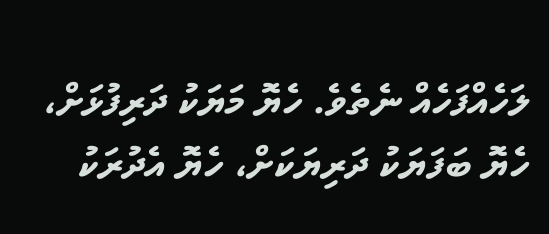ލަހެއްފަހެއް ނެތެވެ. ހެޔޮ މަޔަކު ދަރިފުޅަށް، ހެޔޮ ބަފަޔަކު ދަރިޔަކަށް، ހެޔޮ އެދުރަކު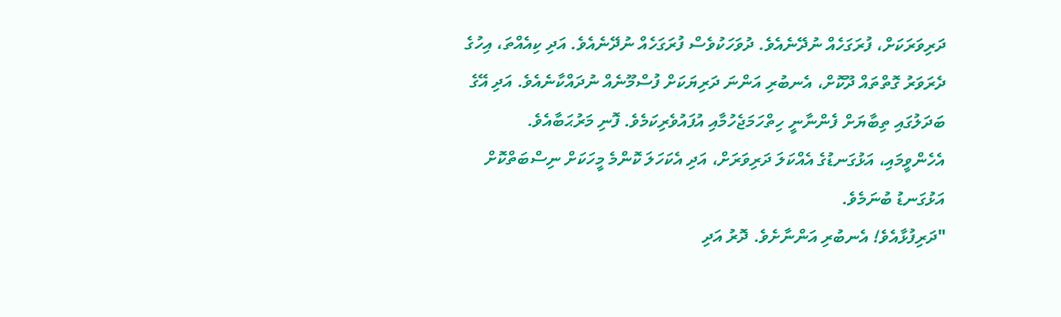ދަރިވަރަކަށް، ފުރަގަހެއް ނުދޭނެއެވެ. ދުވަހަކުވެސް ފުރަގަހެއް ނުދޭނެއެވެ. އަދި ކިއެއްތަ، އިހުގެ ދެރަވަރު ގޮތްތައް ދޫކޮށް، އެނބުރި އަންނަ ދަރިޔަކަށް ފުސްމޫނެއް ނުދައްކާނެއެވެ. އަދި އޭގެ ބަދަލުގައި ތިބާޔަށް ފެންނާނީ ހިތްހަމަޖެހުމާއި އުފައުވެރިކަމެވެ. ފޮނި މަރުޙަބާއެވެ. އެހެންވީމައި، އަޅުގަނޑުގެ އެއްކަލަ ދަރިވަރަށް، އަދި އެކަހަލަ ކޮންމެ މީހަކަށް ނިސްބަތްކޮށް އަޅުގަނޑު ބުނަމެވެ.
"ދަރިފުޅާއެވެ! އެނބުރި އަންނާށެވެ. ދޮރު އަދި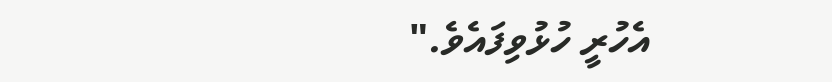އެހުރީ ހުޅުވިފައެވެ."